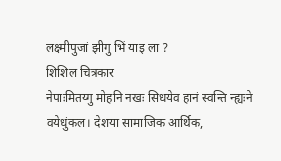लक्ष्मीपुजां झीगु भिं याइ ला ?
शिशिल चित्रकार
नेपाःमितय्गु मोहनि नखः सिधयेव हानं स्वन्ति न्ह्यःने वयेधुंकल। देशया सामाजिक आर्थिक,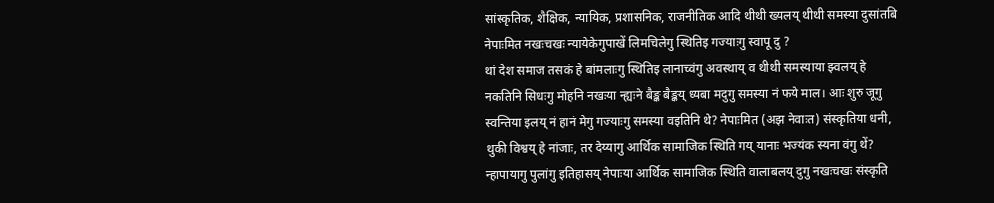सांस्कृतिक, शैक्षिक, न्यायिक, प्रशासनिक, राजनीतिक आदि थीथी ख्यलय् थीथी समस्या दुसांतबि नेपाःमित नखःचखः न्यायेकेगुपाखें लिमचिलेगु स्थितिइ गज्याःगु स्वापू दु ?
थां देश समाज तसकं हे बांमलाःगु स्थितिइ लानाच्वंगु अवस्थाय् व थीथी समस्याया झ्वलय् हे नकतिनि सिधःगु मोहनि नखःया न्ह्यःने बैङ्क बैङ्कय् ध्यबा मदुगु समस्या नं फये माल। आः शुरु जूगु स्वन्तिया इलय् नं हानं मेगु गज्याःगु समस्या वइतिनि थे? नेपाःमित (अझ नेवाःत) संस्कृतिया धनी, थुकी विश्वय् हे नांजाः, तर देय्यागु आर्थिक सामाजिक स्थिति गय् यानाः भज्यंक स्यना वंगु थें? न्हापायागु पुलांगु इतिहासय् नेपाःया आर्थिक सामाजिक स्थिति वालाबलय् दुगु नखःचखः संस्कृति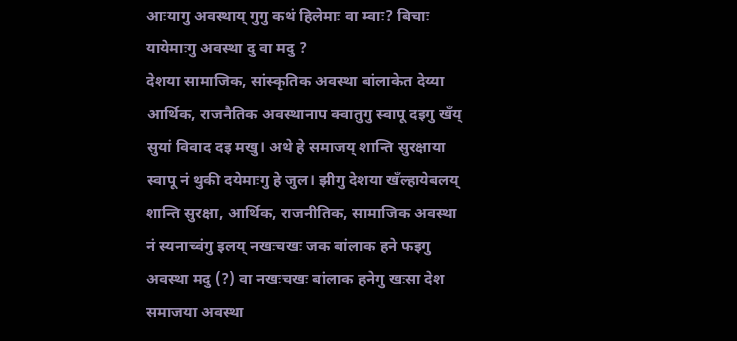आःयागु अवस्थाय् गुगु कथं हिलेमाः वा म्वाः? बिचाः यायेमाःगु अवस्था दु वा मदु ?
देशया सामाजिक, सांस्कृतिक अवस्था बांलाकेत देय्या आर्थिक, राजनैतिक अवस्थानाप क्वातुगु स्वापू दइगु खँय् सुयां विवाद दइ मखु। अथे हे समाजय् शान्ति सुरक्षाया स्वापू नं थुकी दयेमाःगु हे जुल। झीगु देशया खँल्हायेबलय् शान्ति सुरक्षा, आर्थिक, राजनीतिक, सामाजिक अवस्था नं स्यनाच्वंगु इलय् नखःचखः जक बांलाक हने फइगु अवस्था मदु (?) वा नखःचखः बांलाक हनेगु खःसा देश समाजया अवस्था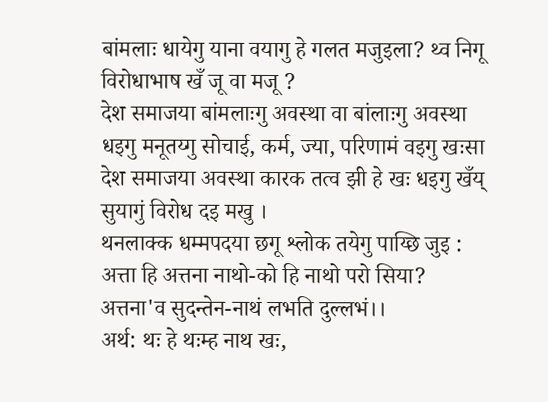बांमलाः धायेगु याना वयागु हे गलत मजुइला? थ्व निगू विरोधाभाष खँ जू वा मजू ?
देश समाजया बांमलाःगु अवस्था वा बांलाःगु अवस्था धइगु मनूतय्गु सोचाई, कर्म, ज्या, परिणामं वइगु खःसा देश समाजया अवस्था कारक तत्व झी हे खः धइगु खँय् सुयागुं विरोध दइ मखु ।
थनलाक्क धम्मपदया छगू श्लोक तयेगु पाय्छि जुइ :
अत्ता हि अत्तना नाथो-को हि नाथो परो सिया?
अत्तना'व सुदन्तेन-नाथं लभति दुल्लभं।।
अर्थ: थः हे थःम्ह नाथ खः,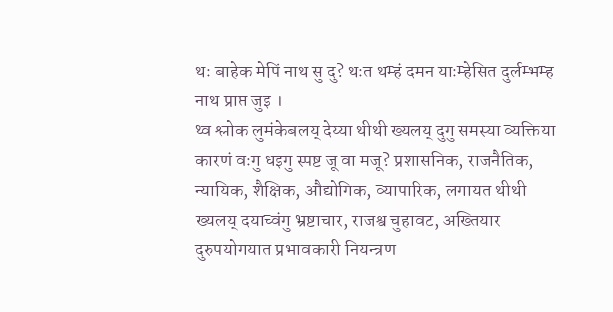थः बाहेक मेपिं नाथ सु दु? थःत थम्हं दमन याःम्हेसित दुर्लम्भम्ह नाथ प्राप्त जुइ ।
थ्व श्लोक लुमंकेबलय् देय्या थीथी ख्यलय् दुगु समस्या व्यक्तिया कारणं वःगु धइगु स्पष्ट जू वा मजू? प्रशासनिक, राजनैतिक, न्यायिक, शैक्षिक, औद्योगिक, व्यापारिक, लगायत थीथी ख्यलय् दयाच्वंगु भ्रष्टाचार, राजश्व चुहावट, अख्तियार दुरुपयोगयात प्रभावकारी नियन्त्रण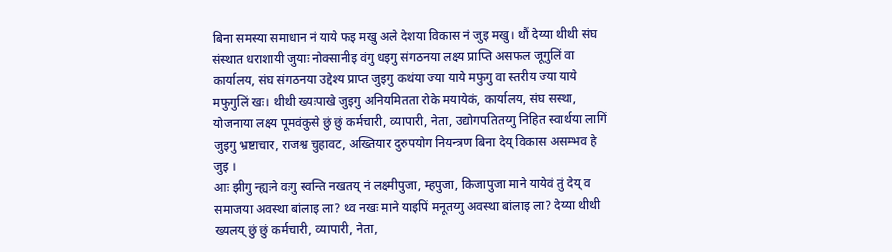बिना समस्या समाधान नं याये फइ मखु अले देशया विकास नं जुइ मखु। थौं देय्या थीथी संघ संस्थात धराशायी जुयाः नोक्सानीइ वंगु धइगु संगठनया लक्ष्य प्राप्ति असफल जूगुलिं वा कार्यालय, संघ संगठनया उद्देश्य प्राप्त जुइगु कथंया ज्या याये मफुगु वा स्तरीय ज्या याये मफुगुलिं खः। थीथी ख्यःपाखे जुइगु अनियमितता रोके मयायेकं, कार्यालय, संघ सस्था, योजनाया लक्ष्य पूमवंकुसे छुं छुं कर्मचारी, व्यापारी, नेता, उद्योगपतितय्गु निहित स्वार्थया लागिं जुइगु भ्रष्टाचार, राजश्व चुहावट, अख्तियार दुरुपयोग नियन्त्रण बिना देय् विकास असम्भव हे जुइ ।
आः झीगु न्ह्यःने वःगु स्वन्ति नखतय् नं लक्ष्मीपुजा, म्हपुजा, किजापुजा माने यायेवं तुं देय् व समाजया अवस्था बांलाइ ला? थ्व नखः माने याइपिं मनूतय्गु अवस्था बांलाइ ला? देय्या थीथी ख्यलय् छुं छुं कर्मचारी, व्यापारी, नेता,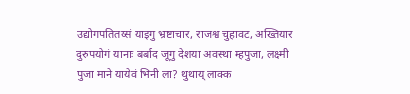उद्योगपतितय्सं याइगु भ्रष्टाचार, राजश्व चुहावट, अख्तियार दुरुपयोगं यानाः बर्बाद जूगु देशया अवस्था म्हपुजा, लक्ष्मी पुजा माने यायेवं भिनी ला? थुथाय् लाक्क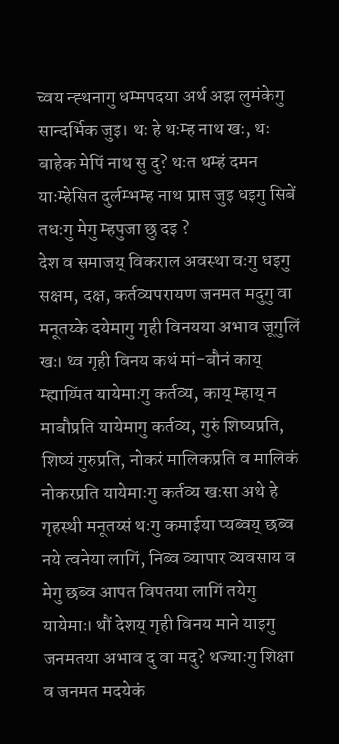च्वय न्ह्थनागु धम्मपदया अर्थ अझ लुमंकेगु सान्दर्भिक जुइ। थः हे थःम्ह नाथ खः, थः बाहेक मेपिं नाथ सु दु? थःत थम्हं दमन याःम्हेसित दुर्लम्भम्ह नाथ प्राप्त जुइ धइगु सिबें तधःगु मेगु म्हपुजा छु दइ ?
देश व समाजय् विकराल अवस्था वःगु धइगु सक्षम, दक्ष, कर्तव्यपरायण जनमत मदुगु वा मनूतय्के दयेमागु गृही विनयया अभाव जूगुलिं खः। थ्व गृही विनय कथं मां-बौनं काय् म्ह्याय्पिंत यायेमाःगु कर्तव्य, काय् म्हाय् न माबौप्रति यायेमागु कर्तव्य, गुरुं शिष्यप्रति, शिष्यं गुरुप्रति, नोकरं मालिकप्रति व मालिकं नोकरप्रति यायेमाःगु कर्तव्य खःसा अथे हे गृहस्थी मनूतय्सं थःगु कमाईया प्यब्वय् छब्व नये त्वनेया लागिं, निब्व व्यापार व्यवसाय व मेगु छब्व आपत विपतया लागिं तयेगु यायेमाः। थौं देशय् गृही विनय माने याइगु जनमतया अभाव दु वा मदु? थज्याःगु शिक्षा व जनमत मदयेकं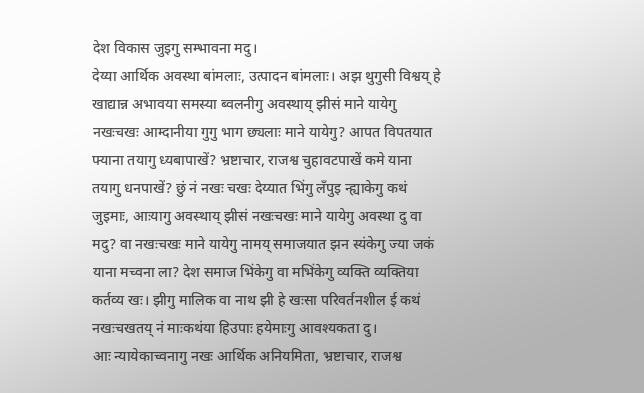देश विकास जुइगु सम्भावना मदु।
देय्या आर्थिक अवस्था बांमलाः, उत्पादन बांमलाः। अझ थुगुसी विश्वय् हे खाद्यान्न अभावया समस्या ब्वलनीगु अवस्थाय् झीसं माने यायेगु नखःचखः आम्दानीया गुगु भाग छ्यलाः माने यायेगु? आपत विपतयात फ्याना तयागु ध्यबापाखें? भ्रष्टाचार, राजश्व चुहावटपाखें कमे याना तयागु धनपाखें? छुं नं नखः चखः देय्यात भिंगु लँपुइ न्ह्याकेगु कथं जुइमाः, आःयागु अवस्थाय् झीसं नखःचखः माने यायेगु अवस्था दु वा मदु? वा नखःचखः माने यायेगु नामय् समाजयात झन स्यंकेगु ज्या जकं याना मच्वना ला? देश समाज भिंकेगु वा मभिंकेगु व्यक्ति व्यक्तिया कर्तव्य खः। झीगु मालिक वा नाथ झी हे खःसा परिवर्तनशील ई कथं नखःचखतय् नं माःकथंया हिउपाः हयेमाःगु आवश्यकता दु।
आः न्यायेकाच्वनागु नखः आर्थिक अनियमिता, भ्रष्टाचार, राजश्व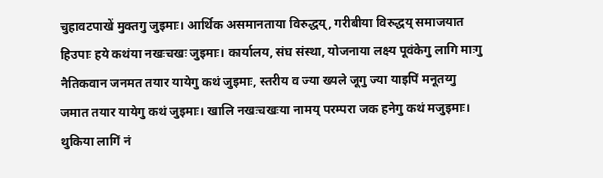चुहावटपाखें मुक्तगु जुइमाः। आर्थिक असमानताया विरुद्धय्, गरीबीया विरुद्धय् समाजयात हिउपाः हये कथंया नखःचखः जुइमाः। कार्यालय, संघ संस्था, योजनाया लक्ष्य पूवंकेगु लागि माःगु नैतिकवान जनमत तयार यायेगु कथं जुइमाः, स्तरीय व ज्या ख्यले जूगु ज्या याइपिं मनूतय्गु जमात तयार यायेगु कथं जुइमाः। खालि नखःचखःया नामय् परम्परा जक हनेगु कथं मजुइमाः। थुकिया लागिं नं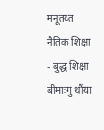मनूतय्त नैतिक शिक्षा - बुद्ध शिक्षा बीमाःगु थौंया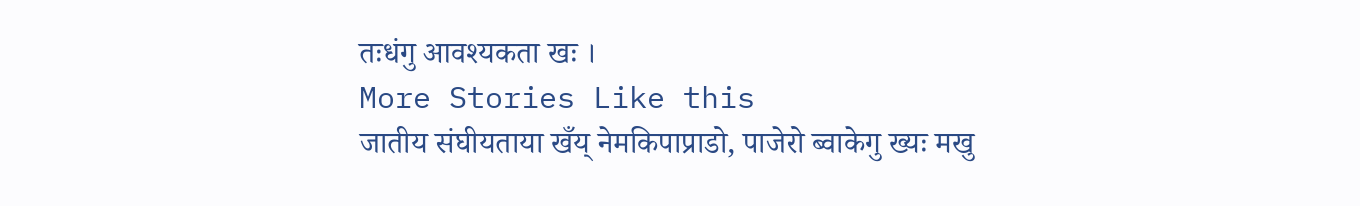तःधंगु आवश्यकता खः ।
More Stories Like this
जातीय संघीयताया खँय् नेमकिपाप्राडो, पाजेरो ब्वाकेगु ख्यः मखु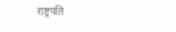राष्ट्रपति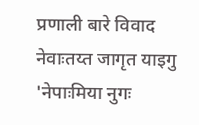प्रणाली बारे विवाद
नेवाःतय्त जागृत याइगु 'नेपाःमिया नुगः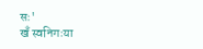सः'
खँ स्वनिगःया